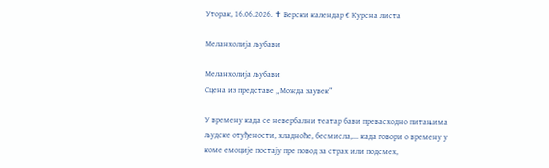Уторак, 16.06.2026. ✝ Верски календар € Курсна листа

Меланхолија љубави

Меланхолија љубави
Сцена из представе „Можда заувек”

У времену када се невербални театар бави превасходно питањима људске отуђености, хладноће, бесмисла,... када говори о времену у коме емоције постају пре повод за страх или подсмех,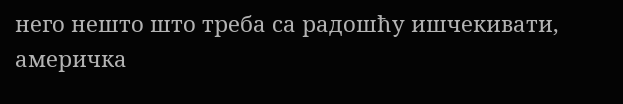него нешто што треба са радошћу ишчекивати, америчка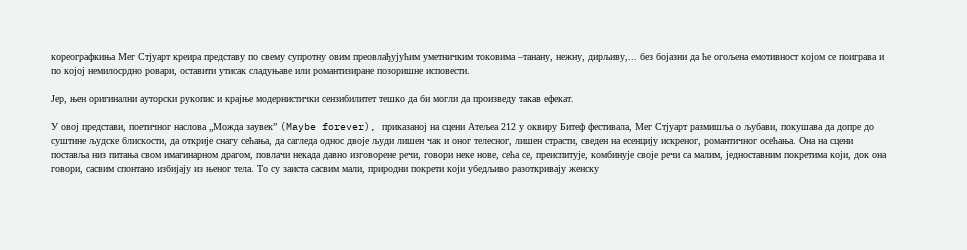кореографкиња Мег Стјуарт креира представу по свему супротну овим преовлађујућим уметничким токовима –танану, нежну, дирљиву,... без бојазни да ће огољена емотивност којом се поиграва и по којој немилосрдно ровари, оставити утисак сладуњаве или романтизиране позоришне исповести.

Јер, њен оригинални ауторски рукопис и крајње модернистички сензибилитет тешко да би могли да произведу такав ефекат.

У овој представи, поетичног наслова „Можда заувек” (Maybe forever), приказаној на сцени Атељеа 212 у оквиру Битеф фестивала, Мег Стјуарт размишља о љубави, покушава да допре до суштине људске блискости, да открије снагу сећања, да сагледа однос двоје људи лишен чак и оног телесног, лишен страсти, сведен на есенцију искреног, романтичног осећања. Она на сцени поставља низ питања свом имагинарном драгом, повлачи некада давно изговорене речи, говори неке нове, сећа се, преиспитује, комбинује своје речи са малим, једноставним покретима који, док она говори, сасвим спонтано избијају из њеног тела. То су заиста сасвим мали, природни покрети који убедљиво разоткривају женску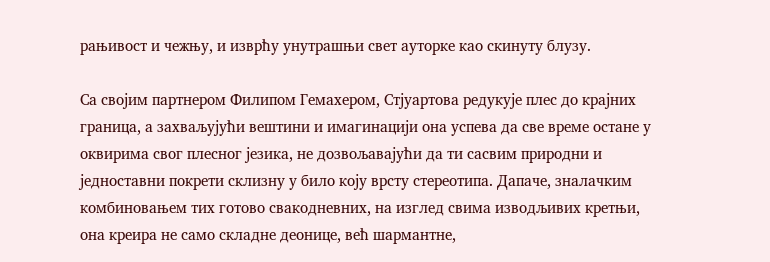рањивост и чежњу, и изврћу унутрашњи свет ауторке као скинуту блузу.

Са својим партнером Филипом Гемахером, Стјуартова редукује плес до крајних граница, а захваљујући вештини и имагинацији она успева да све време остане у оквирима свог плесног језика, не дозвољавајући да ти сасвим природни и једноставни покрети склизну у било коју врсту стереотипа. Дапаче, зналачким комбиновањем тих готово свакодневних, на изглед свима изводљивих кретњи, она креира не само складне деонице, већ шармантне,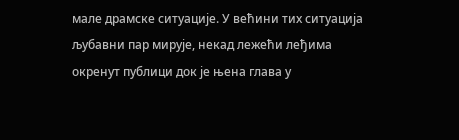мале драмске ситуације. У већини тих ситуација љубавни пар мирује, некад лежећи леђима окренут публици док је њена глава у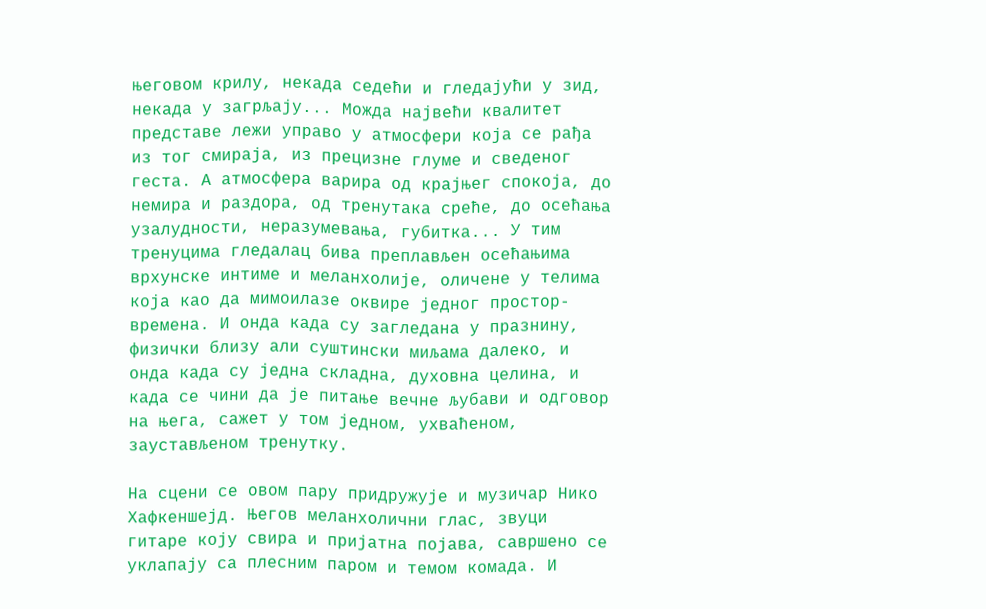његовом крилу, некада седећи и гледајући у зид, некада у загрљају... Можда највећи квалитет представе лежи управо у атмосфери која се рађа из тог смираја, из прецизне глуме и сведеног геста. А атмосфера варира од крајњег спокоја, до немира и раздора, од тренутака среће, до осећања узалудности, неразумевања, губитка... У тим тренуцима гледалац бива преплављен осећањима врхунске интиме и меланхолије, оличене у телима која као да мимоилазе оквире једног простор-времена. И онда када су загледана у празнину, физички близу али суштински миљама далеко, и онда када су једна складна, духовна целина, и када се чини да је питање вечне љубави и одговор на њега, сажет у том једном, ухваћеном, заустављеном тренутку.

На сцени се овом пару придружује и музичар Нико Хафкеншејд. Његов меланхолични глас, звуци гитаре коју свира и пријатна појава, савршено се уклапају са плесним паром и темом комада. И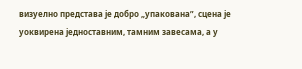визуелно представа је добро „упакована”, сцена је уоквирена једноставним, тамним завесама, а у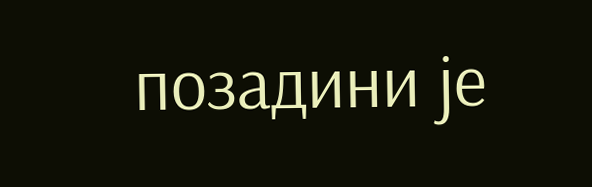позадини је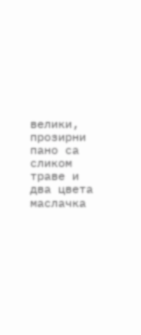велики, прозирни пано са сликом траве и два цвета маслачка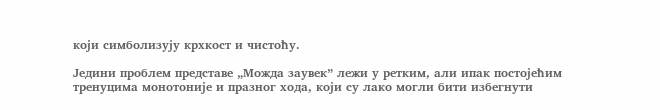који симболизују крхкост и чистоћу.

Једини проблем представе „Можда заувек” лежи у ретким, али ипак постојећим тренуцима монотоније и празног хода, који су лако могли бити избегнути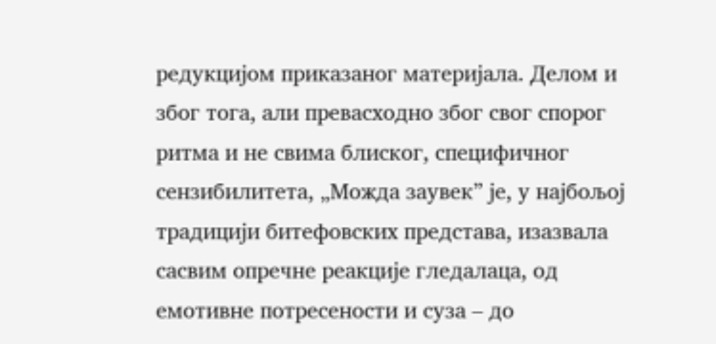редукцијом приказаног материјала. Делом и због тога, али превасходно због свог спорог ритма и не свима блиског, специфичног сензибилитета, „Можда заувек” је, у најбољој традицији битефовских представа, изазвала сасвим опречне реакције гледалаца, од емотивне потресености и суза – до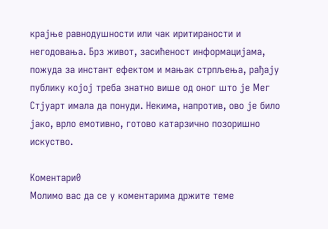крајње равнодушности или чак иритираности и негодовања. Брз живот, засићеност информацијама, пожуда за инстант ефектом и мањак стрпљења, рађају публику којој треба знатно више од оног што је Мег Стјуарт имала да понуди. Некима, напротив, ово је било јако, врло емотивно, готово катарзично позоришно искуство.

Коментари0
Молимо вас да се у коментарима држите теме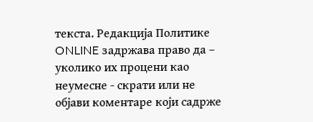текста. Редакција Политике ONLINE задржава право да – уколико их процени као неумесне - скрати или не објави коментаре који садрже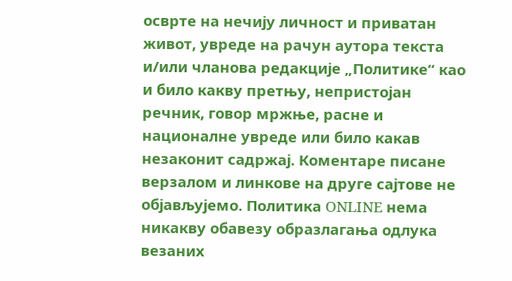осврте на нечију личност и приватан живот, увреде на рачун аутора текста и/или чланова редакције „Политике“ као и било какву претњу, непристојан речник, говор мржње, расне и националне увреде или било какав незаконит садржај. Коментаре писане верзалом и линкове на друге сајтове не објављујемо. Политика ONLINE нема никакву обавезу образлагања одлука везаних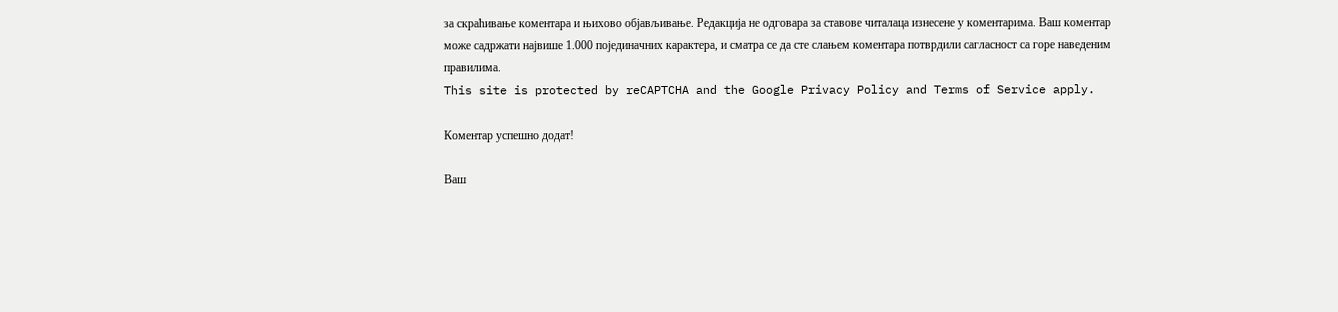за скраћивање коментара и њихово објављивање. Редакција не одговара за ставове читалаца изнесене у коментарима. Ваш коментар може садржати највише 1.000 појединачних карактера, и сматра се да сте слањем коментара потврдили сагласност са горе наведеним правилима.
This site is protected by reCAPTCHA and the Google Privacy Policy and Terms of Service apply.

Комeнтар успeшно додат!

Ваш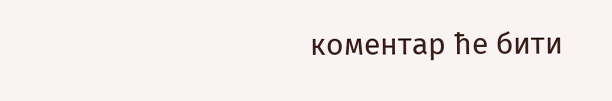комeнтар ћe бити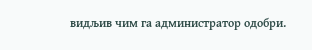видљив чим га администратор одобри.